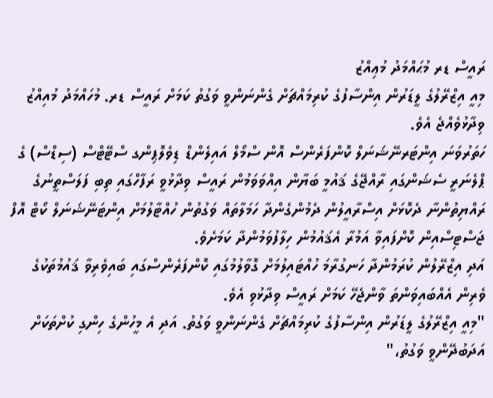ރައީސް ޑރ މުޙައްމަދު މުޢިއްޒު
މިއީ އިޒްރޭލުގެ ލީޑަރުން އިންސާފުގެ ކުރިމައްޗަށް ގެންނަންވީ ވަގުތު ކަމަށް ރައީސް ޑރ. މުހައްމަދު މުއިއްޒު ވިދާޅުވެއްޖެ އެވެ.
ހަތަރުވަނަ އިންޓަރނޭޝަނަލް ކޮންފަރެންސް އޮން ސްމޯލް އައިލެންޑް ޑިވެލޮޕިންގ ސްޓޭޓްސް (ސިޑްސް) ގެ ޕްލެނަރީ ސެޝަންގައި ރާއްޖޭގެ ޤައުމީ ބަޔާން އިއްވަވަމުން ރައީސް ވިދާޅުވީ ރަފާހްގައި ތިބި ފަލަސްތީނުގެ ރައްޔިތުންނާ ދެކޮޅަށް އިސްރާއީލުން ދެމުންގެންދާ ހަމަލާތައް ވަގުތުން ހުއްޓާލުމަށް އިންޓަނޭޝަނަލް ކޯޓް އޮފް ޖަސްޓިސްއިން ކޮށްފައިވާ އަމުރާ އެޤައުމުން ހިލާފުވަމުންދާ ކަމަށެވެ.
އަދި އިޒްރޭލުން ކުރަމުންދާ ހަނގުރާމަ ހުއްޓައިލުމަށް ގޮވާލުމުގައި ކޮންފަރެންސްގައި ބައިވެރިވާ ޤައުމުތަކުގެ ވެރިން އެއްބައިވަންތަ ވާންޖެހޭ ކަމަށް ރައީސް ވިދާޅުވި އެވެ.
"މިއީ އިޒްރޭލުގެ ލީޑަރުން އިންސާފުގެ ކުރިމައްޗަށް ގެންނަންވީ ވަގުތު. އަދި އެ މީހުންގެ ހިންގި ކުށްތަކަށް އަދަބުދޭންވީ ވަގުތު،"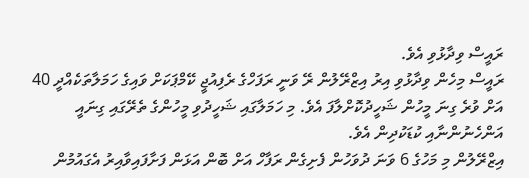ރައީސް ވިދާޅުވި އެވެ.
ރައީސް މިހެން ވިދާޅުވި އިރު އިޒްރޭލުން ރޭ ވަނީ ރަފަހްގެ ރެފިއުޖީ ކޭމްޕަކަށް ވައިގެ ހަމަލާތަކެއްދީ 40 އަށް ވުރެ ގިނަ މީހުން ޝަހީދުކޮށްލާފަ އެވެ. މި ހަމަލާގައި ޝަހީދުވި މީހުންގެ ތެރޭގައި ގިނައީ އަންހެނުންނާއި ކުޑަކުދިން އެވެ.
އިޒްރޭލުން މި މަހުގެ 6 ވަނަ ދުވަހުން ފެށިގެން ރަފާހް އަށް ބޮން އަޅަން ފަށާފައިވާއިރު އެގައުމުން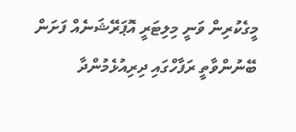މީގެކުރިން ވަނީ މިލިޓަރީ އޮޕަރޭޝަނެއް ފަށަން ބޭނުންވާތީ ރަފާހްގައި ދިރިއުޅެމުންދާ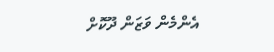އެންމެން ވަޒަން ދޫކޮށް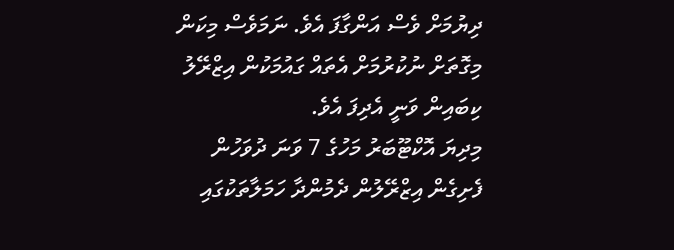ދިޔުމަށް ވެސް އަންގާފަ އެވެ. ނަމަވެސް މިކަން މިގޮތަށް ނުކުރުމަށް އެތައް ގައުމަކުން އިޒްރޭލު ކިބައިން ވަނީ އެދިފަ އެވެ.
މިދިޔަ އޮކްޓޫބަރު މަހުގެ 7 ވަނަ ދުވަހުން ފެށިގެން އިޒްރޭލުން ދެމުންދާ ހަމަލާތަކުގައި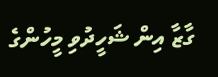ގާޒާ އިން ޝަހީދުވި މީހުންގެ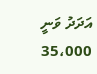އަދަދު ވަނީ 35،000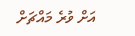އަށް ވުރެ މައްޗަށް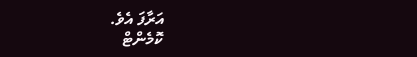އަރާފަ އެވެ.
ކޮމެންޓް